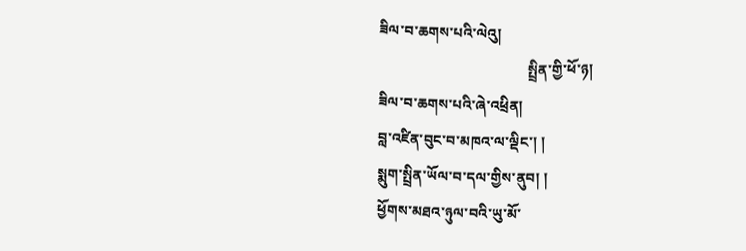ཟིལ་བ་ཆགས་པའི་ལེའུ།
                                         སྤྲིན་གྱི་ཕོ་ཉ།
ཟིལ་བ་ཆགས་པའི་ཞེ་འཕྲིན།
བླ་འཛིན་བུང་བ་མཁའ་ལ་ལྡིང་། །
སྨུག་སྤྲིན་ཡོལ་བ་དལ་གྱིས་ནུབ། །
ཕྱོགས་མཐའ་ཉུལ་བའི་ཡུ་མོ་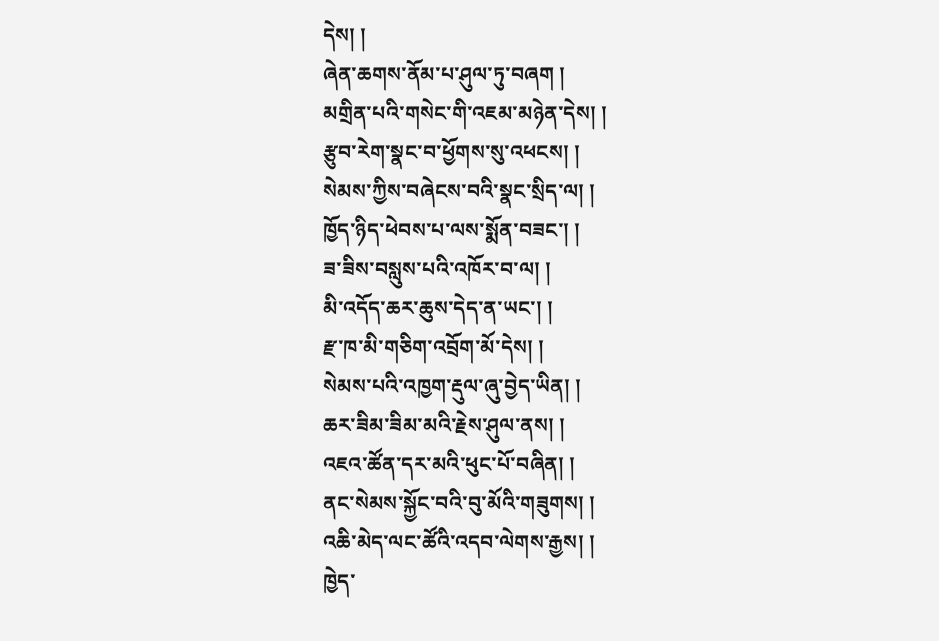དེས། །
ཞེན་ཆགས་ནོམ་པ་ཤུལ་ཏུ་བཞག །
མགྲིན་པའི་གསེང་གི་འཇམ་མཉེན་དེས། །
རྩུབ་རེག་སྣང་བ་ཕྱོགས་སུ་འཕངས། །
སེམས་ཀྱིས་བཞེངས་བའི་སྣང་སྲིད་ལ། །
ཁྱོད་ཉིད་ཕེབས་པ་ལས་སྨོན་བཟང་། །
ཟ་ཟིས་བསླུས་པའི་འཁོར་བ་ལ། །
མི་འདོད་ཆར་ཆུས་དེད་ན་ཡང་། །
རྫ་ཁ་མི་གཅིག་འབྲོག་མོ་དེས། །
སེམས་པའི་འཁྱག་རྡུལ་ཞུ་བྱེད་ཡིན། །
ཆར་ཟིམ་ཟིམ་མའི་རྗེས་ཤུལ་ནས། །
འཇའ་ཚོན་དར་མའི་ཕུང་པོ་བཞིན། །
ནང་སེམས་སྐྱོང་བའི་བུ་མོའི་གཟུགས། །
འཆི་མེད་ལང་ཚོའི་འདབ་ལེགས་རྒྱས། །
ཁྱེད་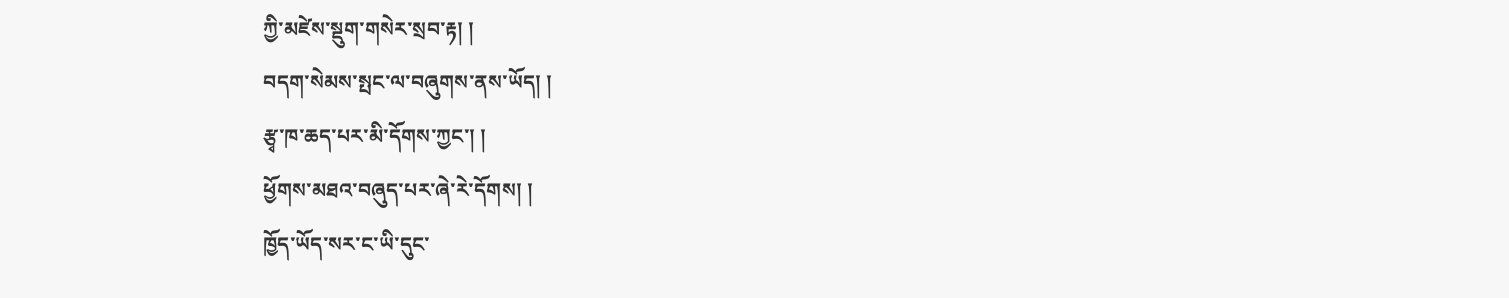ཀྱི་མཛེས་སྡུག་གསེར་སྲབ་རྟ། །
བདག་སེམས་སྤང་ལ་བཞུགས་ནས་ཡོད། །
རྩྭ་ཁ་ཆད་པར་མི་དོགས་ཀྱང་། །
ཕྱོགས་མཐའ་བཞུད་པར་ཞེ་རེ་དོགས། །
ཁྱོད་ཡོད་སར་ང་ཡི་དུང་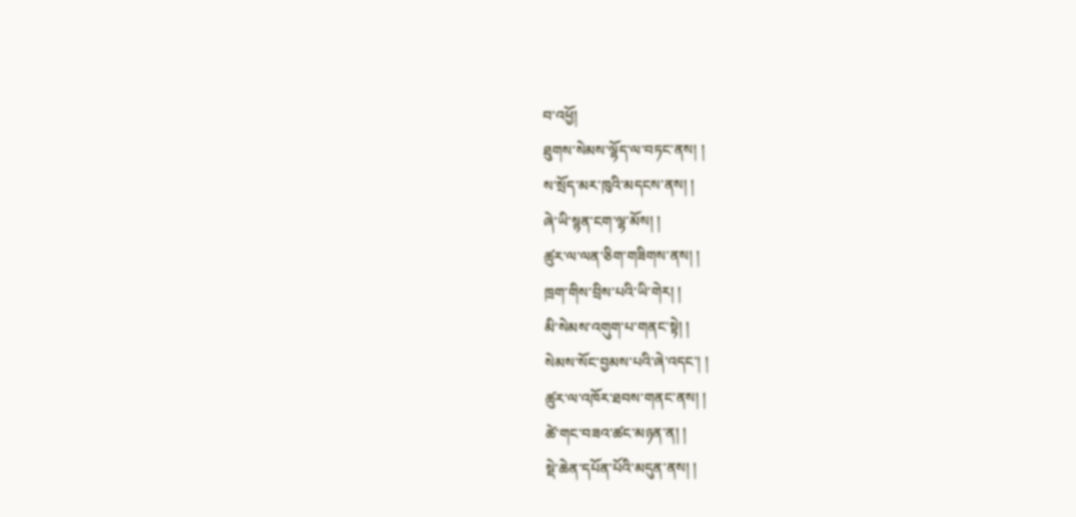བ་འཕྱོ།
ཐུགས་སེམས་ལྷོད་ལ་བཏང་ནས། །
ས་སྲོད་མར་ཁུའི་མདངས་ནས། །
ཞེ་ཡི་སྙན་ངག་ལྷ་མོས། །
ཚུར་ལ་ལན་ཅིག་གཟིགས་ནས། །
ཁྲག་གིས་བྲིས་པའི་ཡི་གེར། །
མི་སེམས་འགུག་པ་གནང་སྟེ། །
སེམས་སོང་བྱམས་པའི་ཞེ་འདང་། །
ཚུར་ལ་འཁོར་ཐབས་གནང་ནས། །
ཚེ་གང་བཟའ་ཚང་མཉན་ན། །
སྡེ་ཆེན་དཔོན་པོའི་མདུན་ནས། །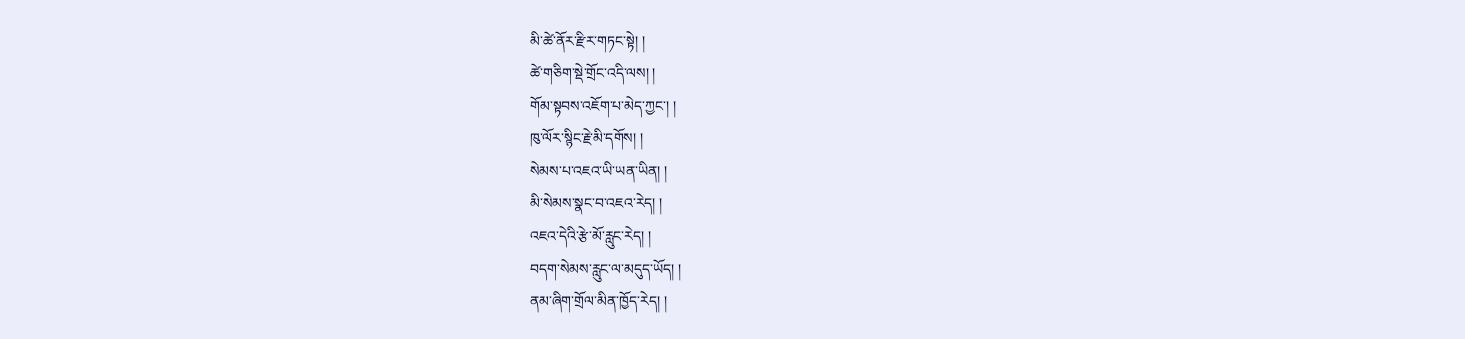མི་ཚེ་ནོར་རྫིར་གཏང་སྟེ། །
ཚེ་གཅིག་སྡེ་གྲོང་འདི་ལས། །
གོམ་སྟབས་འཇོག་པ་མེད་ཀྱང་། །
ཁུ་ལོར་སྙིང་རྗེ་མི་དགོས། །
སེམས་པ་འཇའ་ཡི་ཡན་ཡིན། །
མི་སེམས་སྣང་བ་འཇའ་རེད། །
འཇའ་དེའི་རྩེ་མོ་རླུང་རེད། །
བདག་སེམས་རླུང་ལ་མདུད་ཡོད། །
ནམ་ཞིག་གྲོལ་མིན་ཁྱོད་རེད། །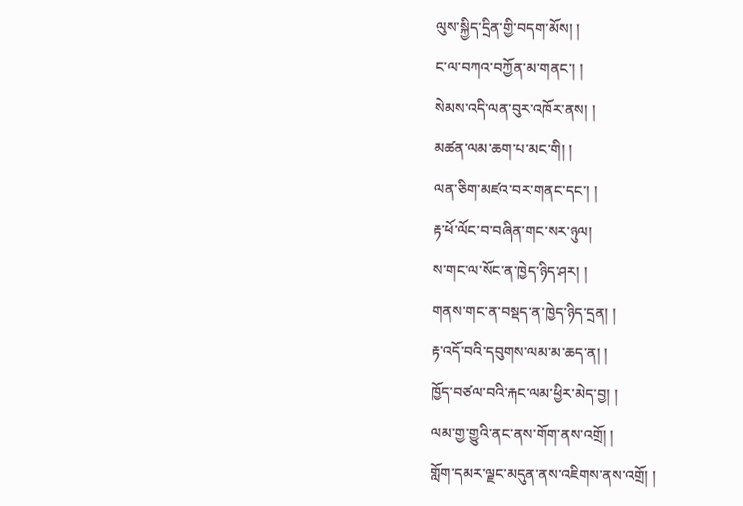ལུས་སྐྱིད་དྲིན་གྱི་བདག་མོས། །
ང་ལ་བཀའ་བཀྱོན་མ་གནང་། །
སེམས་འདི་ལན་བུར་འཁོར་ནས། །
མཚན་ལམ་ཆག་པ་མང་གི། །
ལན་ཅིག་མཛའ་བར་གནང་དང་། །
རྟ་ཕོ་ལོང་བ་བཞིན་གང་སར་ཉུལ།
ས་གང་ལ་སོང་ན་ཁྱེད་ཉིད་ཤར། །
གནས་གང་ན་བསྡད་ན་ཁྱེད་ཉིད་དྲན། །
རྟ་འདོ་བའི་དབུགས་ལམ་མ་ཆད་ན། །
ཁྱོད་བཙལ་བའི་རྐང་ལམ་ཕྱིར་མེད་བྱ། །
ལམ་གྱ་གྱུའི་ནང་ནས་གོག་ནས་འགྲོ། །
གློག་དམར་ལྗང་མདུན་ནས་འཇིགས་ནས་འགྲོ། །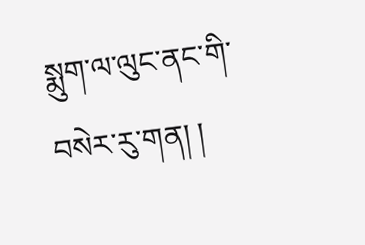སྨུག་ལ་ལུང་ནང་གི་བསེར་རུ་གན། །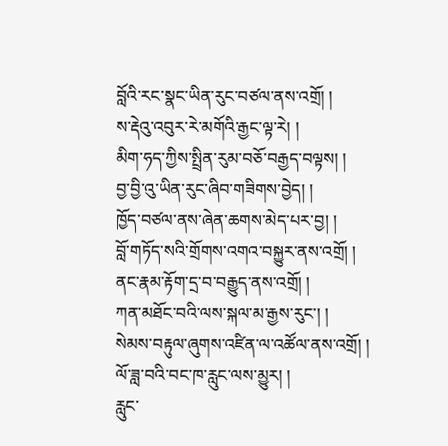བློའི་རང་སྣང་ཡིན་རུང་བཙལ་ནས་འགྲོ། །
ས་རྡེའུ་འབུར་རེ་མགོའི་རྒྱང་ལྟ་རེ། །
མིག་ཧད་ཀྱིས་སྤྲིན་རུམ་བཅོ་བརྒྱད་བལྟས། །
བྱ་བྱི་འུ་ཡིན་རུང་ཞིབ་གཟིགས་བྱེད། །
ཁྱོད་བཙལ་ནས་ཞེན་ཆགས་མེད་པར་བྱ། །
བློ་གཏོད་སའི་གྲོགས་འགའ་བསྐྱུར་ནས་འགྲོ། །
ནང་རྣམ་རྟོག་དྲ་བ་བརྒྱུད་ནས་འགྲོ། །
ཀན་མཐོང་བའི་ལས་སྐལ་མ་རྒྱས་རུང་། །
སེམས་བརྟུལ་ཞུགས་འཛིན་ལ་འཚོལ་ནས་འགྲོ། །
ལོ་ཟླ་བའི་བང་ཁ་རླུང་ལས་མྱུར། །
རླུང་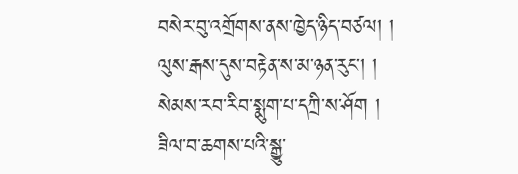བསེར་བུ་འགྲོགས་ནས་ཁྱེད་ཉིད་བཙལ། །
ལུས་རྒས་དུས་བརྟེན་ས་མ་ཉན་རུང་། །
སེམས་རབ་རིབ་སྨུག་པ་དཀྲི་ས་ཤོག །
ཟིལ་བ་ཆགས་པའི་སྒྱུ་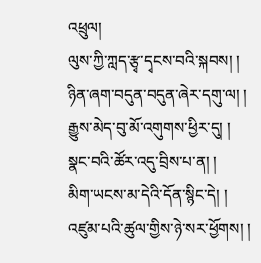འཕྲུལ།
ལུས་ཀྱི་ཀླད་རྩྭ་དྭངས་བའི་སྐབས། །
ཉིན་ཞག་བདུན་བདུན་ཞེར་དགུ་ལ། །
རྒྱུས་མེད་བུ་མོ་འགུགས་ཕྱིར་དུ། །
སྣང་བའི་ཚོར་འདུ་བྲིས་པ་ན། །
མིག་ཡངས་མ་དེའི་དོན་སྙིང་དེ། །
འཛུམ་པའི་ཚུལ་གྱིས་ཉེ་སར་ཕྱོགས། །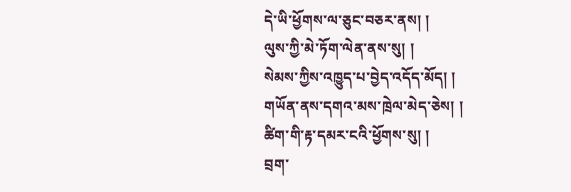དེ་ཡི་ཕྱོགས་ལ་ཅུང་བཅར་ནས། །
ལུས་ཀྱི་མེ་ཏོག་ལེན་ནས་སུ། །
སེམས་ཀྱིས་འཁྱུད་པ་བྱེད་འདོད་མོད། །
གཡོན་ནས་དགའ་མས་ཁྲེལ་མེད་ཅེས། །
ཚིག་གི་རྟ་དམར་ངའི་ཕྱོགས་སུ། །
བྲག་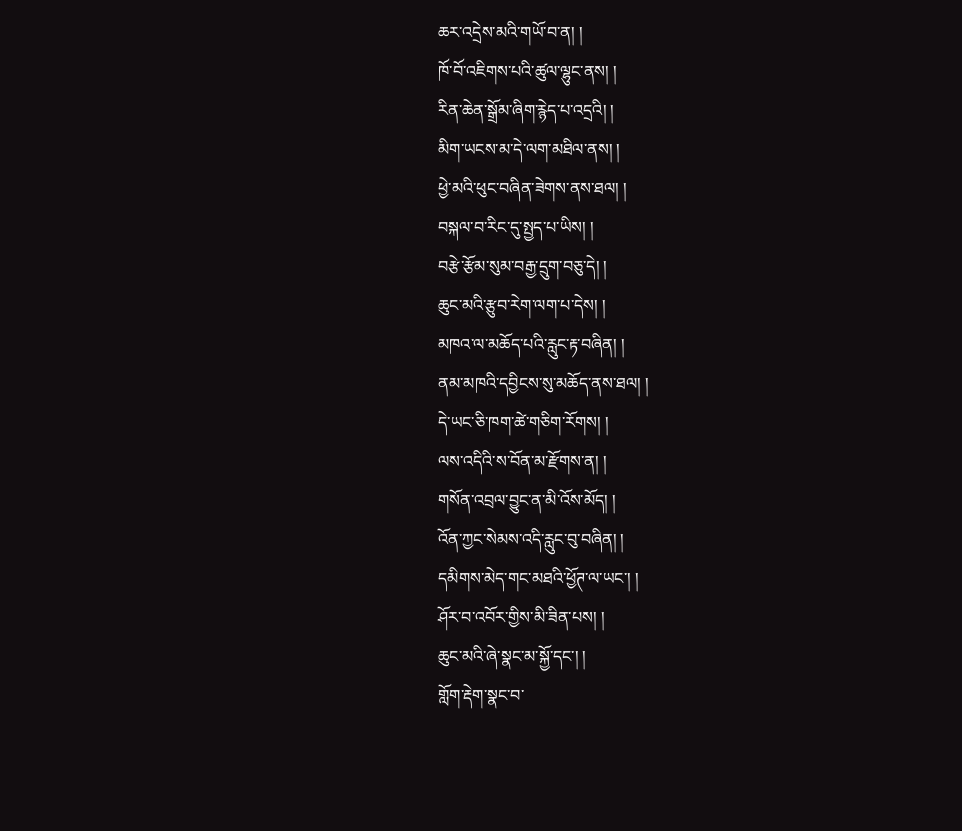ཆར་འདྲེས་མའི་གཡོ་བ་ན། །
ཁོ་བོ་འཇིགས་པའི་ཚུལ་ལྷུང་ནས། །
རིན་ཆེན་སྒྲོམ་ཞིག་རྙེད་པ་འདྲའི། །
མིག་ཡངས་མ་དེ་ལག་མཐིལ་ནས། །
ཕྱེ་མའི་ཕུང་བཞིན་ཟེགས་ནས་ཐལ། །
བསྐལ་བ་རིང་དུ་སྤྱད་པ་ཡིས། །
བརྩེ་རྩོམ་སུམ་བརྒྱ་དྲུག་བཅུ་དེ། །
ཆུང་མའི་རྩུབ་རེག་ལག་པ་དེས། །
མཁའ་ལ་མཆོད་པའི་རླུང་རྟ་བཞིན། །
ནམ་མཁའི་དབྱིངས་སུ་མཆོད་ནས་ཐལ། །
དེ་ཡང་ཅི་ཁག་ཚེ་གཅིག་རོགས། །
ལས་འདིའི་ས་བོན་མ་རྫོགས་ན། །
གསོན་འབྲལ་བྱུང་ན་མི་འོས་མོད། །
འོན་ཀྱང་སེམས་འདི་རླུང་བུ་བཞིན། །
དམིགས་མེད་གང་མཐའི་ཕྱོཊ་ལ་ཡང་། །
ཤོར་བ་འབོར་གྱིས་མི་ཟིན་པས། །
ཆུང་མའི་ཞེ་སྣང་མ་སྐྱོ་དང་། །
གློག་རྡེག་སྣང་བ་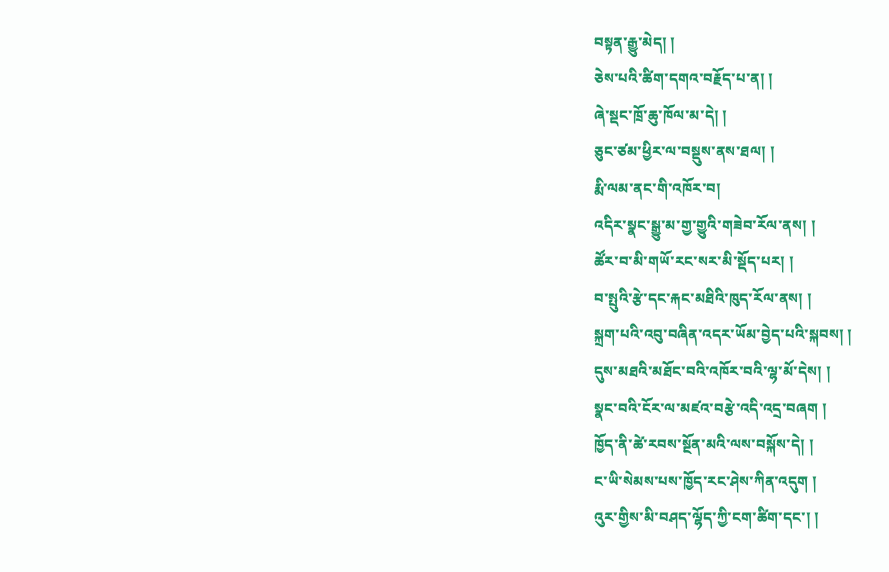བསྟན་རྒྱུ་མེད། །
ཅེས་པའི་ཚིག་དགའ་བརྗོད་པ་ན། །
ཞེ་སྡང་ཁྲོ་ཆུ་ཁོལ་མ་དེ། །
ཅུང་ཙམ་ཕྱིར་ལ་བསྡུས་ནས་ཐལ། །
རྨི་ལམ་ནང་གི་འཁོར་བ།
འདིར་སྣང་སྒྱུ་མ་གྱ་གྱུའི་གཟེབ་རོལ་ནས། །
ཚོར་བ་མི་གཡོ་རང་སར་མི་སྡོད་པར། །
བ་སྤུའི་རྩེ་དང་རྐང་མཐིའི་ཁུད་རོལ་ནས། །
སྐྲག་པའི་འབུ་བཞིན་འདར་ཡོམ་བྱེད་པའི་སྐབས། །
དུས་མཐའི་མཐོང་བའི་འཁོར་བའི་ལྷ་མོ་དེས། །
སྣང་བའི་ངོར་ལ་མཛའ་བརྩེ་འདི་འདྲ་བཞག །
ཁྱོད་ནི་ཚེ་རབས་སྔོན་མའི་ལས་བསྐོས་དེ། །
ང་ཡི་སེམས་པས་ཁྱོད་རང་ཤེས་ཀིན་འདུག །
འུར་གྱིས་མི་བཤད་ལྷོད་ཀྱི་ངག་ཚིག་དང་། །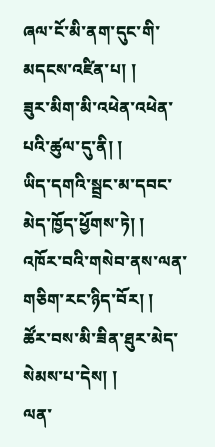ཞལ་ངོ་མི་ནག་དུང་གི་མདངས་འཛིན་པ། །
ཟུར་མིག་མི་འཕེན་འཕེན་པའི་ཚུལ་དུ་ནི། །
ཡིད་དགའི་སྦྲང་མ་དབང་མེད་ཁྱོད་ཕྱོགས་ཏེ། །
འཁོར་བའི་གསེབ་ནས་ལན་གཅིག་རང་ཉིད་བོར། །
ཚོར་བས་མི་ཟིན་ཐུར་མེད་སེམས་པ་དེས། །
ལན་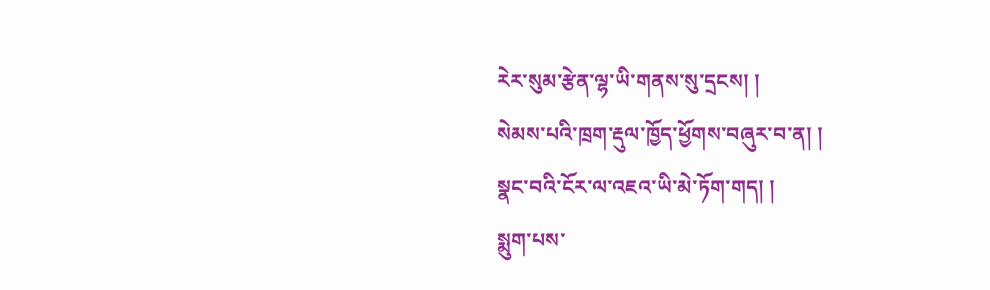རེར་སུམ་རྩེན་ལྷ་ཡི་གནས་སུ་དྲངས། །
སེམས་པའི་ཁྲག་རྡུལ་ཁྱོད་ཕྱོགས་བཞུར་བ་ན། །
སྣང་བའི་ངོར་ལ་འཇའ་ཡི་མེ་ཏོག་གད། །
སྨུག་པས་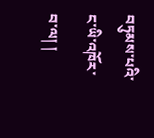བཏུམས་པའི་ང་ཡི་འཁོར་བ་ལ། །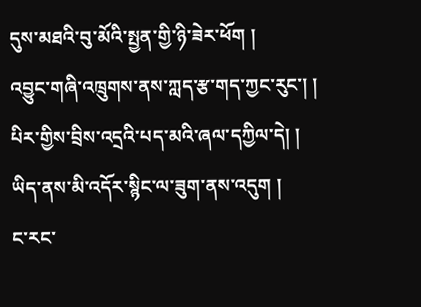དུས་མཐའི་བུ་མོའི་སྤྱན་གྱི་ཉི་ཟེར་ཕོག །
འབྱུང་གཞི་འཁྲུགས་ནས་ཀླད་རྩ་གད་ཀྱང་རུང་། །
པིར་གྱིས་བྲིས་འདྲའི་པད་མའི་ཞལ་དཀྱིལ་དེ། །
ཡིད་ནས་མི་འདོར་སྙིང་ལ་ཟུག་ནས་འདུག །
ང་རང་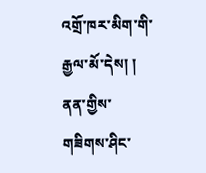འགྲོ་ཁར་མིག་གི་རྒྱལ་མོ་དེས། །
ནན་གྱིས་གཟིགས་ཤིང་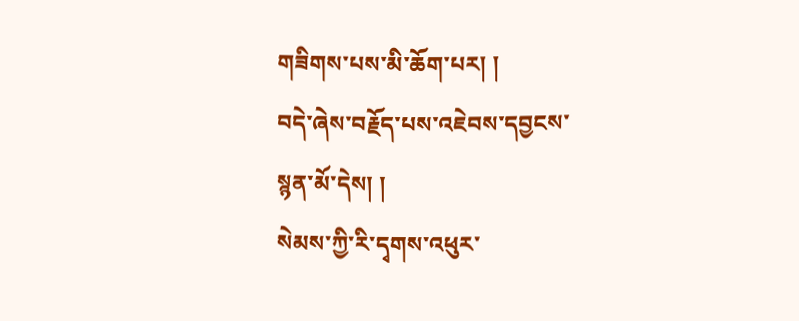གཟིགས་པས་མི་ཆོག་པར། །
བདེ་ཞེས་བརྗོད་པས་འཇེབས་དབྱངས་སྙན་མོ་དེས། །
སེམས་ཀྱི་རི་དྭགས་འཕུར་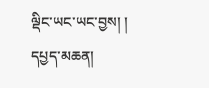ལྡིང་ཡང་ཡང་བྱས། །
དཔྱད་མཆན།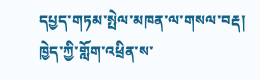དཔྱད་གཏམ་སྤེལ་མཁན་ལ་གསལ་བརྡ།
ཁྱེད་ཀྱི་གློག་འཕྲིན་ས་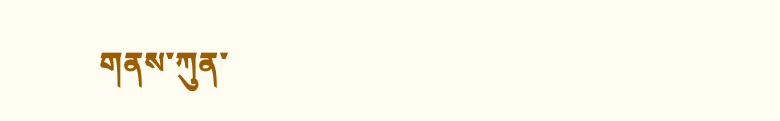གནས་ཀུན་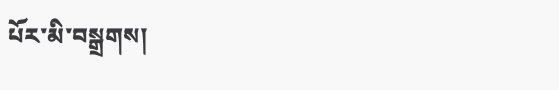པོར་མི་བསྒྲགས།